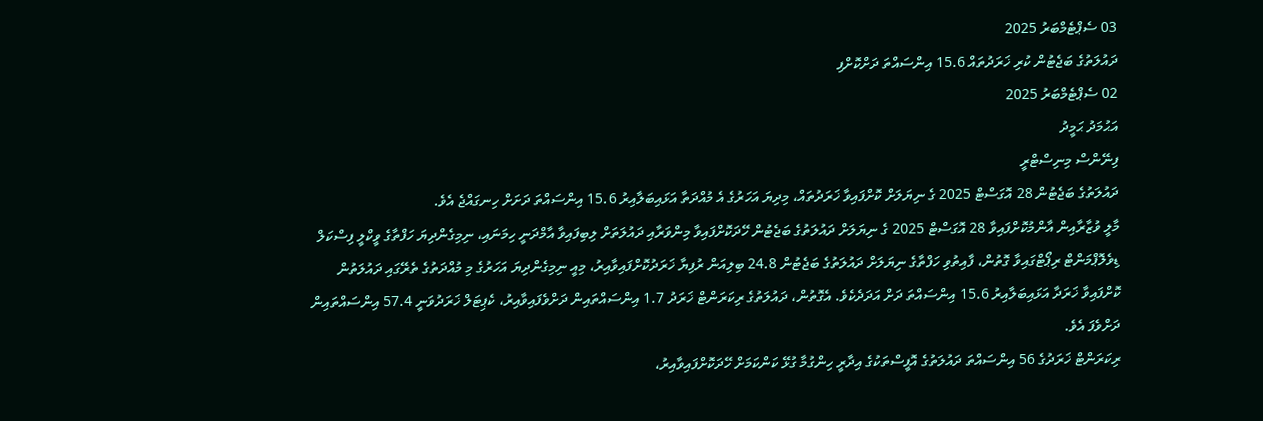03 ސެޕްޓެމްބަރު 2025
ދައުލަތުގެ ބަޖެޓުން ކުރި ޚަރަދުތައް 15.6 އިންސައްތަ ދަށްކޮށްފި
02 ސެޕްޓެމްބަރު 2025
އަޙުމަދު ޙަމީދު
ފިނޭންސް މިނިސްޓްރީ
ދައުލަތުގެ ބަޖެޓުން 28 އޮގަސްޓް 2025 ގެ ނިޔަލަށް ކޮށްފައިވާ ޚަރަދުތައް، މިދިޔަ އަހަރުގެ އެ މުއްދަތާ އަޅައިބަލާއިރު 15.6 އިންސައްތަ ދަށަށް ހިނގައްޖެ އެވެ.
މާލީ ވުޒާރާއިން އާންމުކޮށްފައިވާ 28 އޮގަސްޓް 2025 ގެ ނިޔަލަށް ދައުލަތުގެ ބަޖެޓުން ހޭދަކޮށްފައިވާ މިންވަރާއި ދައުލަތަށް ލިބިފައިވާ އާމްދަނީ ހިމަނައި، ނިމިގެންދިޔަ ހަފްތާގެ ވީކްލީ ފިސްކަލް ޑިވެލޮޕްމަންޓް ރިޕޯޓްގައިވާ ގޮތުން، ފާއިތުވި ހަފްތާގެ ނިޔަލަށް ދައުލަތުގެ ބަޖެޓުން 24.8 ބިލިއަން ރުފިޔާ ޚަރަދުކޮށްފައިވާއިރު، މިއީ ނިމިގެންދިޔަ އަހަރުގެ މި މުއްދަތުގެ ތެރޭގައި ދައުލަތުން ކޮށްފައިވާ ޚަރަދާ އަޅައިބަލާއިރު 15.6 އިންސައްތަ ދަށް އަދަދެކެވެ. އެގޮތުން، ދައުލަތުގެ ރިކަރަންޓް ޚަރަދު 1.7 އިންސައްތައިން ދަށްވެފައިވާއިރު، ކެޕިޓަލް ޚަރަދުވަނީ 57.4 އިންސައްތައިން ދަށްވެފަ އެވެ.
ރިކަރަންޓް ޚަރަދުގެ 56 އިންސައްތަ ދައުލަތުގެ އޮފީސްތަކުގެ އިދާރީ ހިންގުމާ ގުޅޭ ކަންކަމަށް ހޭދަކޮށްފައިވާއިރު،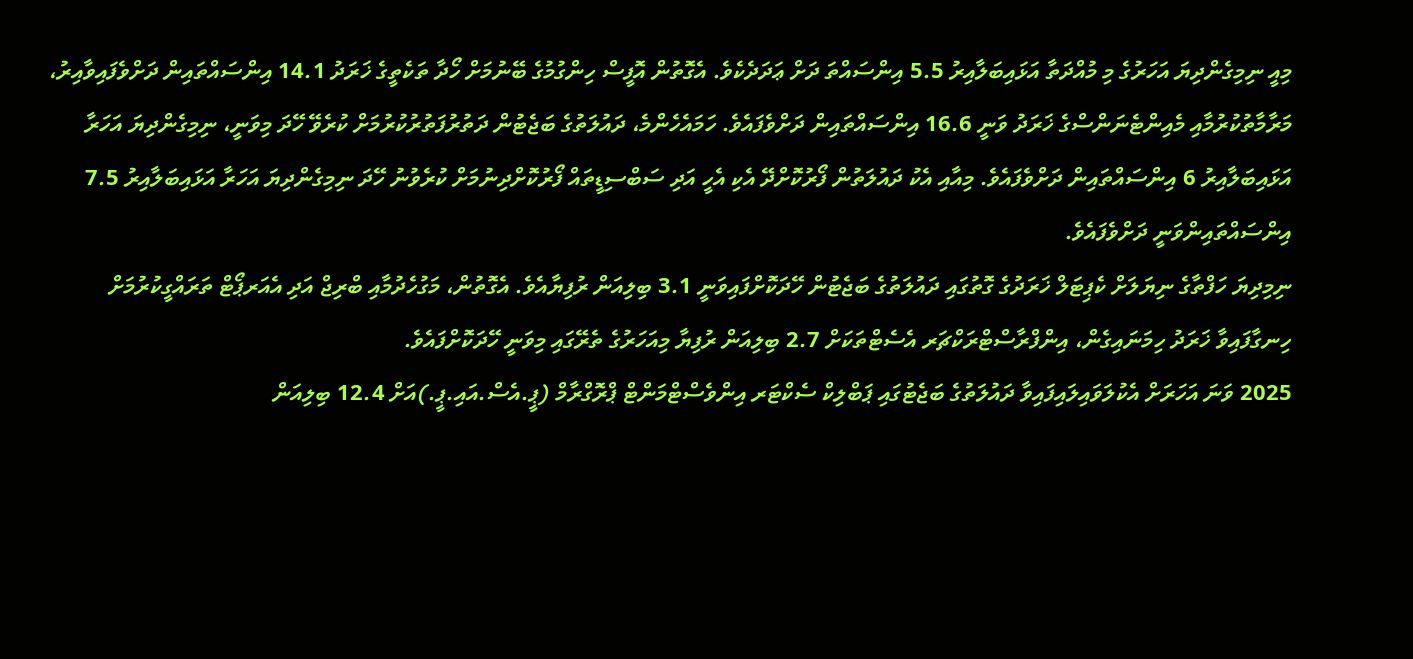މިއީ ނިމިގެންދިޔަ އަހަރުގެ މި މުއްދަތާ އަޅައިބަލާއިރު 5.5 އިންސައްތަ ދަށް ޢަދަދެކެވެ. އެގޮތުން އޮފީސް ހިންގުމުގެ ބޭނުމަށް ހޯދާ ތަކެތީގެ ޚަރަދު 14.1 އިންސައްތައިން ދަށްވެފައިވާއިރު، މަރާމާތުކުރުމާއި މެއިންޓެނަންސްގެ ޚަރަދު ވަނީ 16.6 އިންސައްތައިން ދަށްވެފައެވެ. ހަމައެހެންމެ، ދައުލަތުގެ ބަޖެޓުން ދަތުރުފަތުރުކުރުމަށް ކުރެވޭ ހޭދަ މިވަނީ، ނިމިގެންދިޔަ އަހަރާ އަޅައިބަލާއިރު 6 އިންސައްތައިން ދަށްވެފައެވެ. މިއާއި އެކު ދައުލަތުން ފޯރުކޮށްދޭ އެކި އެހީ އަދި ސަބްސިޑީތައް ފޯރުކޮށްދިނުމަށް ކުރެވުނު ހޭދަ ނިމިގެންދިޔަ އަހަރާ އަޅައިބަލާއިރު 7.5 އިންސައްތައިންވަނީ ދަށްވެފައެވެ.
ނިމިދިޔަ ހަފްތާގެ ނިޔަލަށް ކެޕިޓަލް ޚަރަދުގެ ގޮތުގައި ދައުލަތުގެ ބަޖެޓުން ހޭދަކޮށްފައިވަނީ 3.1 ބިލިއަން ރުފިޔާއެވެ. އެގޮތުން، މަގުހެދުމާއި ބްރިޖް އަދި އެއަރޕޯޓް ތަރައްގީކުރުމަށް ހިނގާފައިވާ ޚަރަދު ހިމަނައިގެން، އިންފްރާސްޓްރަކްޗަރ އެސެޓްތަކަށް 2.7 ބިލިއަން ރުފިޔާ މިއަހަރުގެ ތެރޭގައި މިވަނީ ހޭދަކޮށްފައެވެ.
2025 ވަނަ އަހަރަށް އެކުލަވައިލައިފައިވާ ދައުލަތުގެ ބަޖެޓުގައި ޕަބްލިކް ސެކްޓަރ އިންވެސްޓްމަންޓް ޕްރޮގްރާމް (ޕީ.އެސް.އައި.ޕީ.)އަށް 12.4 ބިލިއަން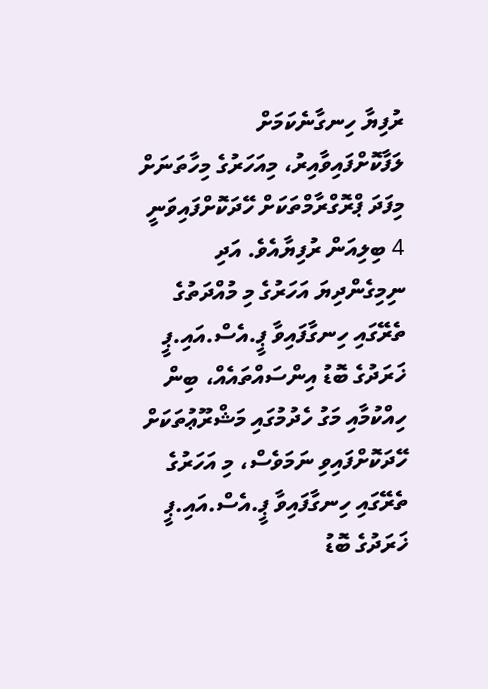ރުފިޔާ ހިނގާނެކަމަށް ލަފާކޮށްފައިވާއިރު، މިއަހަރުގެ މިހާތަނަށް މިފަދަ ޕްރޮގްރާމްތަކަށް ހޭދަކޮށްފައިވަނީ 4 ބިލިއަން ރުފިޔާއެވެ. އަދި ނިމިގެންދިޔަ އަހަރުގެ މި މުއްދަތުގެ ތެރޭގައި ހިނގާފައިވާ ޕީ.އެސް.އައި.ޕީ ޚަރަދުގެ ބޮޑު އިންސައްތައެއް، ބިން ހިއްކުމާއި މަގު ހެދުމުގައި މަޝްރޫޢުތަކަށް ހޭދަކޮށްފައިވި ނަމަވެސް، މި އަހަރުގެ ތެރޭގައި ހިނގާފައިވާ ޕީ.އެސް.އައި.ޕީ ޚަރަދުގެ ބޮޑު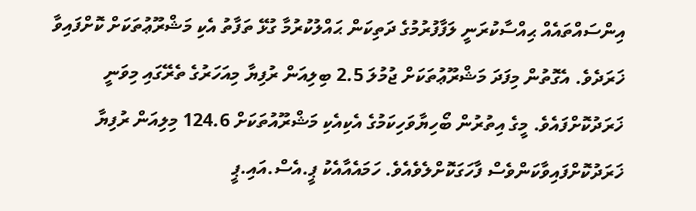އިންސައްތައެއް ޙިއްސާކުރަނީ ލަފާފުރުމުގެ ދަތިކަން ޙައްލުކުރުމާ ގުޅޭ ތަފާތު އެކި މަޝްރޫޢުތަކަށް ކޮށްފައިވާ ޚަރަދެވެ. އެގޮތުން މިފަދަ މަޝްރޫޢުތަކަށް ޖުމުލަ 2.5 ބިލިއަން ރުފިޔާ މިއަހަރުގެ ތެރޭގައި މިވަނީ ޚަރަދުކޮށްފައެވެ. މީގެ އިތުރުން ބޯހިޔާވަހިކަމުގެ އެކިއެކި މަޝްރޫއުތަކަށް 124.6 މިލިއަން ރުފިޔާ ޚަރަދުކޮށްފައިވާކަންވެސް ފާހަގަކޮށްލެވެއެވެ. ހަމައެއާއެކު ޕީ.އެސް.އައި.ޕީ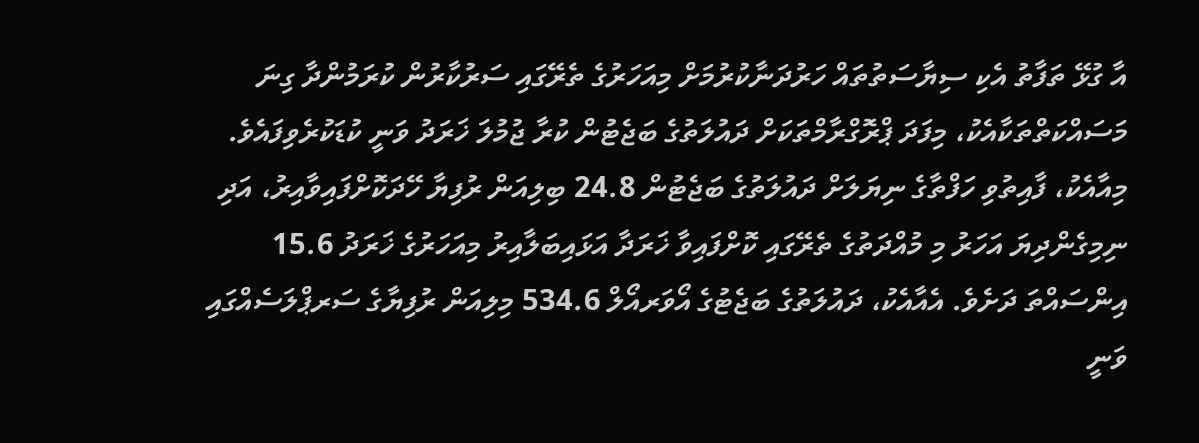އާ ގުޅޭ ތަފާތު އެކި ސިޔާސަތުތައް ހަރުދަނާކުރުމަށް މިއަހަރުގެ ތެރޭގައި ސަރުކާރުން ކުރަމުންދާ ގިނަ މަސައްކަތްތަކާއެކު، މިފަދަ ޕްރޮގްރާމްތަކަށް ދައުލަތުގެ ބަޖެޓުން ކުރާ ޖުމުލަ ޚަރަދު ވަނީ ކުޑަކުރެވިފައެވެ.
މިއާއެކު، ފާއިތުވި ހަފްތާގެ ނިޔަލަށް ދައުލަތުގެ ބަޖެޓުން 24.8 ބިލިއަން ރުފިޔާ ހޭދަކޮށްފައިވާއިރު، އަދި ނިމިގެންދިޔަ އަހަރު މި މުއްދަތުގެ ތެރޭގައި ކޮށްފައިވާ ޚަރަދާ އަޅައިބަލާއިރު މިއަހަރުގެ ޚަރަދު 15.6 އިންސައްތަ ދަށެވެ. އެއާއެކު، ދައުލަތުގެ ބަޖެޓުގެ އޯވަރއޯލް 534.6 މިލިއަން ރުފިޔާގެ ސަރޕްލަސެއްގައި ވަނީ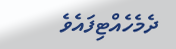ދެމެހެއްޓިފައެވެ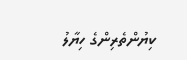ކިޔުންތެރިންގެ ހިޔާލު